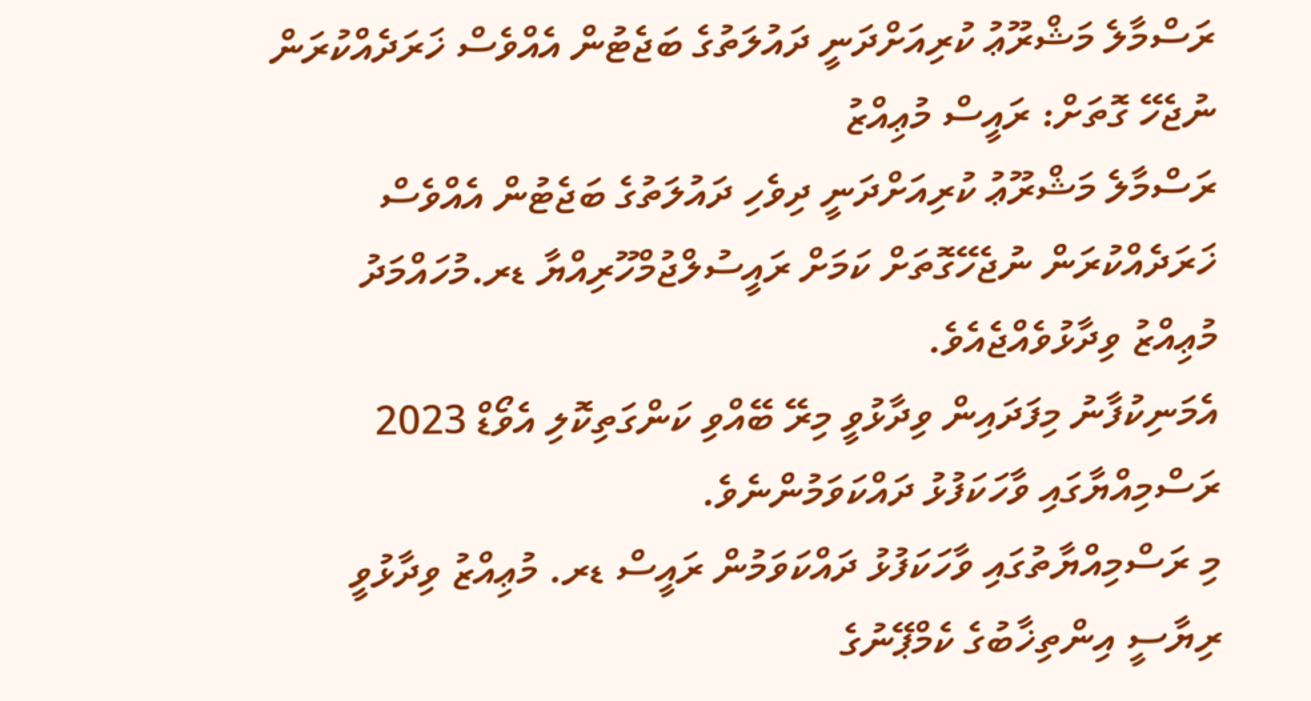ރަސްމާލެ މަޝްރޫޢު ކުރިއަށްދަނީ ދައުލަތުގެ ބަޖެޓުން އެއްވެސް ޚަރަދެއްކުރަން ނުޖެހޭ ގޮތަށް: ރައީސް މުޢިއްޒު
ރަސްމާލެ މަޝްރޫޢު ކުރިއަށްދަނީ ދިވެހި ދައުލަތުގެ ބަޖެޓުން އެއްވެސް ޚަރަދެއްކުރަން ނުޖެހޭގޮތަށް ކަމަށް ރައީސުލްޖުމްހޫރިއްޔާ ޑރ.މުހައްމަދު މުޢިއްޒު ވިދާޅުވެއްޖެއެވެ.
އެމަނިކުފާނު މިފަދައިން ވިދާޅުވީ މިރޭ ބޭއްވި ކަންގަތިކޮލި އެވޯޑް 2023 ރަސްމިއްޔާގައި ވާހަކަފުޅު ދައްކަވަމުންނެވެ.
މި ރަސްމިއްޔާތުގައި ވާހަކަފުޅު ދައްކަވަމުން ރައީސް ޑރ. މުޢިއްޒު ވިދާޅުވީ ރިޔާސީ އިންތިޚާބުގެ ކެމްޕޭނުގެ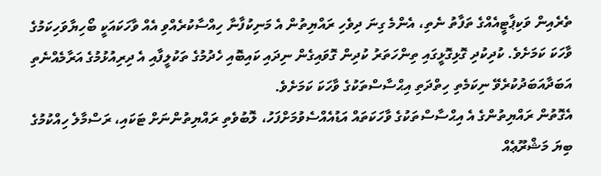ތެރެއިން ވަކިޕާޓީއެއްގެ ތަފާތު ނެތި، އެންމެ ގިނަ ދިވެހި ރައްޔިތުން އެ މަނިކުފާނާ ހިއްސާކުރެއްވި އެއް ވާހަކައަކީ ބޯހިޔާވަހިކަމުގެ ވާހަކަ ކަމަށެވެ. ކުދިކުދި ގޮޅިގޮޅީގައި ތިންހަތަރު ކުދިން ގޮވައިގެން ނިދައި ކައިބޮއި ހެދުމުގެ ތަކުލީފާއި އެ ދިރިއުޅުމުގެ އަރާމެއްނެތި އަބަދާއަބަދުކުރެވޭ ނިކަމެތި ހިތްދަތި އިޙްސާސްތަކުގެ ވާހަކަ ކަމަށެވެ.
އެގޮތުން ރައްޔިތުންގެ އެ އިޙްސާސްތަކުގެ ވާހަކަތައް އަޑުއެއްސެވުމަށްފަހު، ލޮބުވެތި ރައްޔިތުންނަށް ޓަކައި، ރަސްމާލެ ހިއްކުމުގެ ބިޔަ މަޝްރޫޢެއް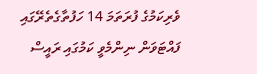ވެރިކަމުގެ ފުރަތަމަ 14 ހަފުތާގެތެރޭގައި ފައްޓަވަން ނިންމެވީ ކަމުގައި ރައީސް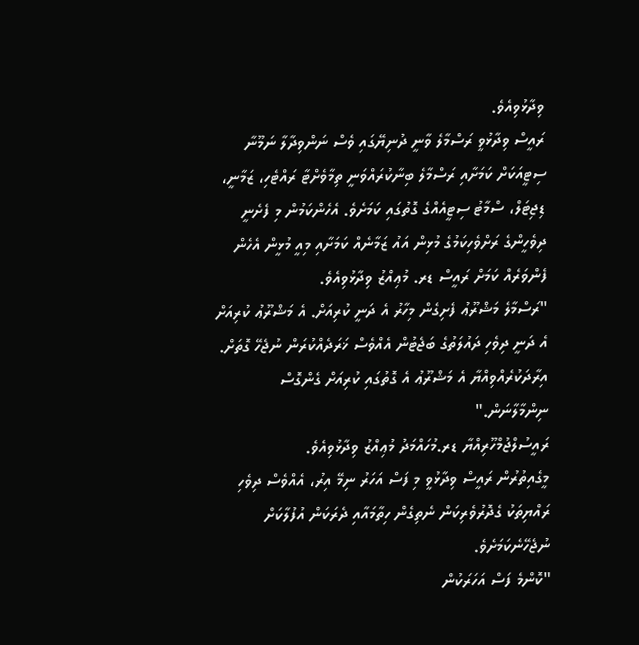ވިދާޅުވިއެވެ.
ރައީސް ވިދާޅުވީ ރަސްމާލެ ވާނީ ދުނިޔޭގައި ވެސް ނަންވިދާލާ ނަމޫނާ ސިޓީއަކަށް ކަމަށާއި ރަސްމާލެ ބިނާކުރައްވަނީ ތިމާވެށްޓާ ރައްޓެހި، ޒަމާނީ، ޑިޖިޓަލް، ސްމާޓު ސިޓީއެއްގެ ގޮތުގައި ކަމަށެވެ. އެހެންކަމުން މި ފެށެނީ ދިވެހީންގެ ރަށްވެހިކަމުގެ މުޅިން އައު ޒަމާނެއް ކަމަށާއި މިއީ މުޅީން އެހެން ފެންވަރެއް ކަމަށް ރައީސް ޑރ. މުޢިއްޒު ވިދާޅުވިއެވެ.
"ރަސްމާލެ މަޝްރޫޢު ފެށިގެން މިހާރު އެ ދަނީ ކުރިއަށް. އެ މަޝްރޫޢު ކުރިއަށް އެ ދަނީ ދިވެހި ދައުލަތުގެ ބަޖެޓުން އެއްވެސް ޚަރަދެއްކުރަން ނުޖެހޭ ގޮތަށް. އިރާދަކުރެއްވިއްޔާ އެ މަޝްރޫޢު އެ ގޮތުގައި ކުރިއަށް ގެންގޮސް ނިންމާލާނަން."
ރައީސުލްޖުމްހޫރިއްޔާ ޑރ.މުހައްމަދު މުޢިއްޒު ވިދާޅުވިއެވެ.
މީގެއިތުރުން ރައީސް ވިދާޅުވީ މި ފަސް އަހަރު ނިމޭ އިރު، އެއްވެސް ދިވެހި ރައްޔިތަކު ގެދޮރުވެރިކަން ނެތިގެން ހިތާމައާއި ދެރަކަން އުފުލާކަށް ނުޖެހޭނެކަމަށެވެ.
"ކޮންމެ ފަސް އަހަރަކުން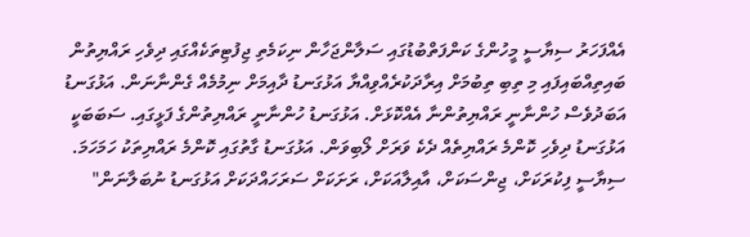އެއްފަހަރު ސިޔާސީ މީހުންގެ ކަންފަތްބުޑުގައި ސަލާންޖަހާން ނިކަމެތި ޖިފުޓިތަކެއްގައި ދިވެހި ރައްޔިތުން ބައިތިއްބައިފައި މި ތިބި ތިބުމަށް އިރާދަކުރެއްވިއްޔާ އަޅުގަނޑު ދާއިމަށް ނިމުމެއް ގެންނާނަން. އަޅުގަނޑު އަބަދުވެސް ހުންނާނީ ރައްޔިތުންނާ އެއްކޮޅަށް. އަޅުގަނޑު ހުންނާނީ ރައްޔިތުންގެ ފަޅީގައި. ސަބަބަކީ އަޅުގަނޑު ދިވެހި ކޮންމެ ރައްޔިތެއް ދެކެ ވަރަށް ލޯބިވަން. އަޅުގަނޑު ގާތުގައި ކޮންމެ ރައްޔިތަކު ހަމަހަމަ. ސިޔާސީ ފިކުރަކަށް، ޖިންސަކަށް، އާއިލާއަކަށް، ރަށަކަށް ސަރަހައްދަކަށް އަޅުގަނޑު ނުބަލާނަން"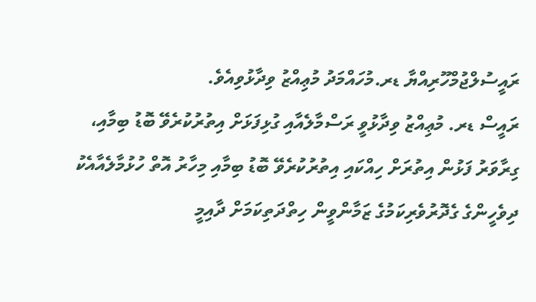ރައީސުލްޖުމްހޫރިއްޔާ ޑރ.މުހައްމަދު މުޢިއްޒު ވިދާޅުވިއެވެ.
ރައީސް ޑރ. މުޢިއްޒު ވިދާޅުވީ ރަސްމާލެއާއި ގުޅިފަޅަށް އިތުރުކުރެވޭ ބޮޑު ބިމާއި، ގިރާވަރު ފަޅުން އިތުރަށް ހިއްކައި އިތުރުކުރެވޭ ބޮޑު ބިމާއި މިހާރު އޮތް ހުޅުމާލެއާއެކު ދިވެހީންގެ ގެދޮރުވެރިކަމުގެ ޒަމާންވީން ހިތްދަތިކަމަށް ދާއިމީ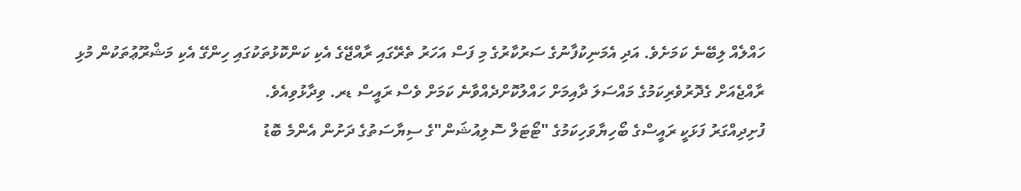ހައްލެއް ލިބޭނެ ކަމަށެވެ. އަދި އެމަނިކުފާނުގެ ސަރުކާރުގެ މި ފަސް އަހަރު ތެރޭގައި ރާއްޖޭގެ އެކި ކަންކޮޅުތަކުގައި ހިންގޭ އެކި މަޝްރޫޢުތަކުން މުޅި ރާއްޖެއަށް ގެދޮރުވެރިކަމުގެ މައްސަލަ ދާއިމަށް ހައްލުކޮށްދެއްވާނެ ކަމަށް ވެސް ރައީސް ޑރ. ވިދާޅުވިއެވެ.
ފުށިދިއްގަރު ފަޅަކީ ރައީސްގެ ބޯހިޔާވަހިކަމުގެ "ޓޯޓަލް ސޮލިއުޝަން"ގެ ސިޔާސަތުގެ ދަށުން އެންމެ ބޮޑު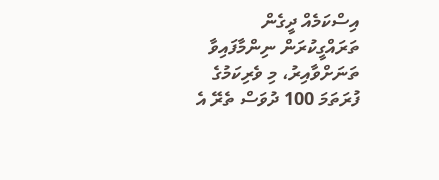އިސްކަމެއް ދީގެން ތަރައްގީކުރަން ނިންމާފައިވާ ތަނަށްވާއިރު، މި ވެރިކަމުގެ ފުރަތަމަ 100 ދުވަސް ތެރޭ އެ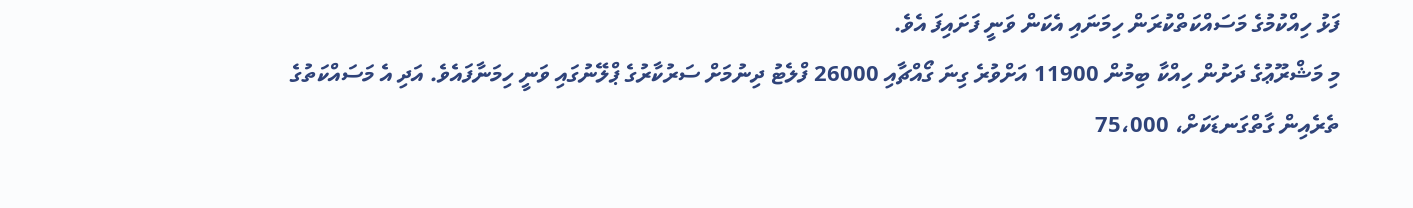ފަޅު ހިއްކުމުގެ މަސައްކަތްކުރަން ހިމަނައި އެކަން ވަނީ ފަށައިފަ އެވެ.
މި މަޝްރޫޢުގެ ދަށުން ހިއްކާ ބިމުން 11900 އަށްވުރެ ގިނަ ގޯއްޗާއި 26000 ފްލެޓު ދިނުމަށް ސަރުކާރުގެ ޕްލޭނުގައި ވަނީ ހިމަނާފައެވެ. އަދި އެ މަސައްކަތުގެ ތެރެއިން ގާތްގަނޑަކަށް، 75،000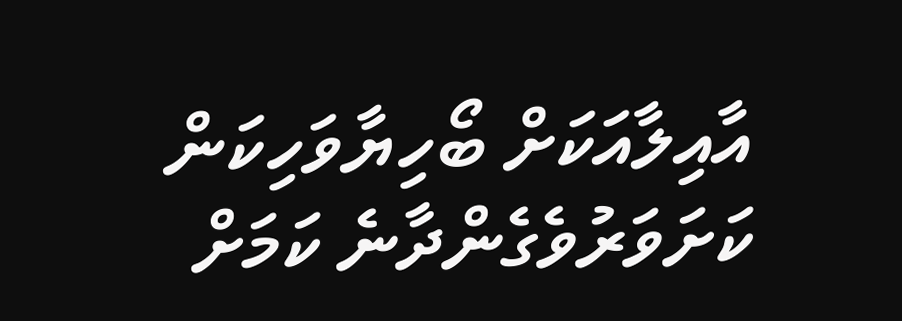އާއިލާއަކަށް ބޯހިޔާވަހިކަން ކަށަވަރުވެގެންދާނެ ކަމަށް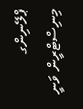ޕްލޭނިންގ މިނިސްޓްރީން ވަނީ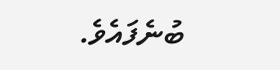ބުނެފައެވެ.